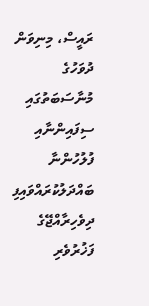ރައީސް، މިނިވަން ދުވަހުގެ މުނާސަބަތުގައި ސިފައިންނާއި ފުލުހުންނާ ބައްދަލުކުރައްވައިފި
ދިވެހިރާއްޖޭގެ ފަޚުރުވެރި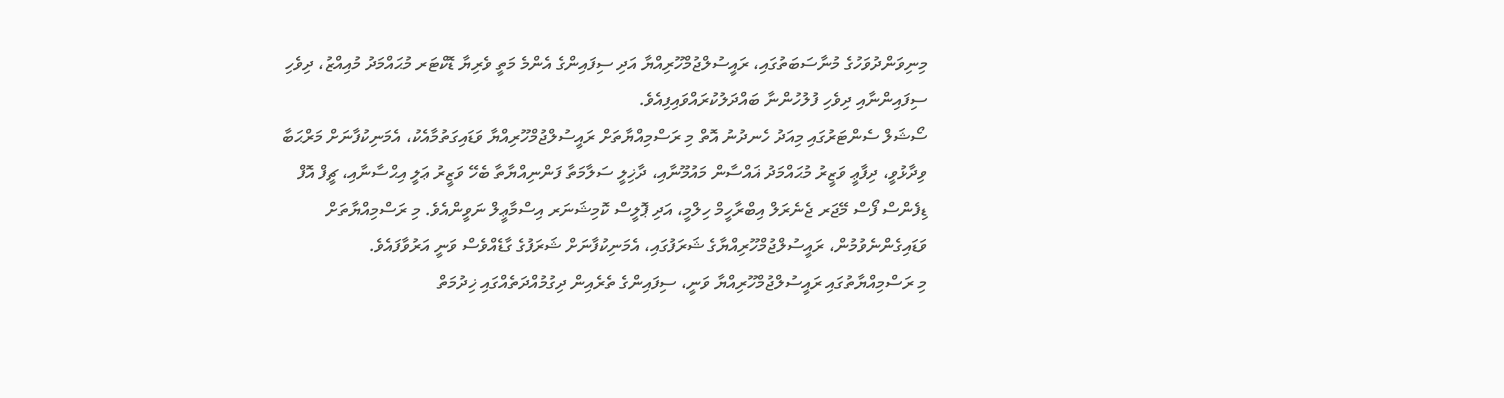މިނިވަންދުވަހުގެ މުނާސަބަތުގައި، ރައީސުލްޖުމްހޫރިއްޔާ އަދި ސިފައިންގެ އެންމެ މަތީ ވެރިޔާ ޑޮކްޓަރ މުޙައްމަދު މުއިއްޒު، ދިވެހި ސިފައިންނާއި ދިވެހި ފުލުހުންނާ ބައްދަލުކުރައްވައިފިއެވެ.
ސޯޝަލް ސެންޓަރުގައި މިއަދު ހެނދުނު އޮތް މި ރަސްމިއްޔާތަށް ރައީސުލްޖުމްހޫރިއްޔާ ވަޑައިގަތުމާއެކު، އެމަނިކުފާނަށް މަރްޙަބާ ވިދާޅުވީ، ދިފާޢީ ވަޒީރު މުޙައްމަދު ޣައްސާން މައުމޫނާއި، ދާޚިލީ ސަލާމަތާ ފަންނިއްޔާތާ ބެހޭ ވަޒީރު ޢަލީ އިޙްސާނާއި، ޗީފް އޮފް ޑިފެންސް ފޯސް މޭޖަރ ޖެނެރަލް އިބްރާހީމް ހިލްމީ، އަދި ޕޮލީސް ކޮމިޝަނަރ އިސްމާޢީލް ނަވީންއެވެ. މި ރަސްމިއްޔާތަށް ވަޑައިގެންނެވުމުން، ރައީސުލްޖުމްހޫރިއްޔާގެ ޝަރަފުގައި، އެމަނިކުފާނަށް ޝަރަފުގެ ގާޑެއްވެސް ވަނީ އަރުވާފައެވެ.
މި ރަސްމިއްޔާތުގައި ރައީސުލްޖުމްހޫރިއްޔާ ވަނީ، ސިފައިންގެ ތެރެއިން ދިގުމުއްދަތެއްގައި ޚިދުމަތް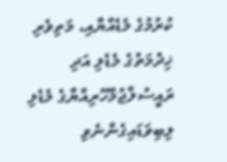ކުރުމުގެ މެޑެއްޔާއި، މަތިވެރި ޚިދުމަތުގެ މެޑެލި އަދި ރައީސުލްޖުމްހޫރިއްޔާގެ މެޑެލި ލިބިވަޑައިގެންނެވި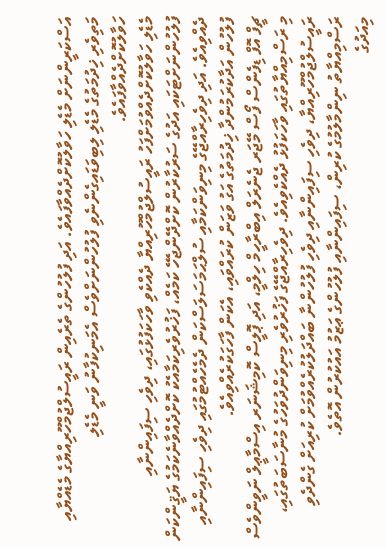އަސްކަރީންނަށް މެޑެލި ހަވާލުކޮށްދެއްވާފައެވެ. އަދި ފުލުހުންގެ ތެރެއިން ރައީސުލްޖުމްހޫރިއްޔާގެ މެޑެއްޔާއި މަތިވެރި ޚިދުމަތުގެ މެޑެލި ލިބިވަޑައިގެންނެވި ފުލުހުންނަށްވެސް އެމަނިކުފާނު ވަނީ މެޑެލި ހަވާލުކޮށްދެއްވާފައެވެ.
މެޑެލި ހަވާލުކޮށްދެއްވުމަށްފަހު ރައީސުލްޖުމްހޫރިއްޔާ ދެއްކެވި ވާހަކަފުޅުގައި، ދިވެހި ސިފައިންނާއި ފުލުހުންނަށްޓަކައި އަދުގެ ސަރުކާރުން ކޮށްދޭންޖެހޭ ކަމެއް، ފަޚުރުވެރިކަމާއެކު ކޮށްދެއްވާނެކަމުގެ ޔަޤީންކަން ދެއްވިއެވެ. އަދި ދިވެހިރާއްޖޭގެ މިނިވަންކަމާއި ސުލްޙަމަސަލަސްކަން ދެމެހެއްޓުމުގައި ދިވެހި ސިފައިންނާއި ފުލުހުން އަދާކުރަމުންދާ ޚިދުމަތުގެ އަގު ވަޒަން ކުރައްވައި، އެކަން ފާހަގަކުރެއްވިއެވެ.
ޗީފް އޮފް ޑިފެންސް ފޯސް މޭޖަރ ޖެނެރަލް އިބްރާހީމް ހިލްމީ، އަދި ޕޮލީސް ކޮމިޝަނަރ އިސްމާޢީލް ނަވީންވެސް މި ރަސްމިއްޔާތުގައި ވާހަކަފުޅު ދެއްކެވިއެވެ. ދިވެހިރާއްޖޭގެ ފަޚުރުވެރި މިނިވަންދުވަހުގެ މުނާސަބަތުގައި، ރައީސުލްޖުމްހޫރިއްޔާ، ދިވެހި ސިފައިންނާއި ދިވެހި ފުލުހުންނާ ބައްދަލުކުރެއްވުމަށް ކުރިއަށް ގެންދެވި ރަސްމިއްޔާތު ނިންމާލުމުގެ ކުރިން، ސިފައިންނާއި ފުލުހުންގެ ޢަޒުމު އައުކުރުން އޮތެވެ.
މިއަދުގެ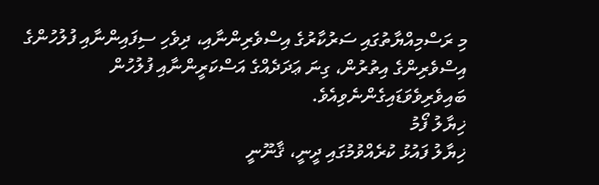މި ރަސްމިއްޔާތުގައި ސަރުކާރުގެ އިސްވެރިންނާއި، ދިވެހި ސިފައިންނާއި ފުލުހުންގެ އިސްވެރިންގެ އިތުރުން، ގިނަ ޢަދަދެއްގެ އަސްކަރީންނާއި ފުލުހުން ބައިވެރިވެވަޑައިގެންނެވިއެވެ.
ޚިޔާލު ފޯމު
ޚިޔާލު ފައުޅު ކުރެއްވުމުގައި ދީނީ، ޤާނޫނީ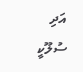އަދި ސުލޫކީ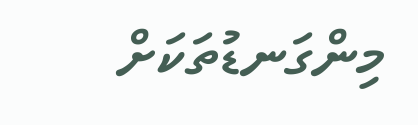މިންގަނޑުތަކަށް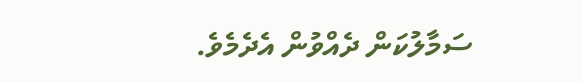ސަމާލުކަން ދެއްވުން އެދެމެވެ.